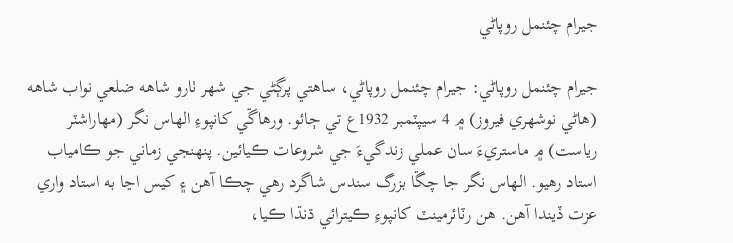جيرام چئنمل روپاڻي

جيرام چئنمل روپاڻي: جيرام چئنمل روپاڻي، ساهتي پرڳڻي جي شهر ٺارو شاهه ضلعي نواب شاهه (هاڻي نوشهري فيروز) ۾ 4 سيپٽمبر 1932ع تي ڄائو. ورهاڱي کانپوءِ الهاس نگر (مهاراشٽر رياست) ۾ ماستريءَ سان عملي زندگيءَ جي شروعات ڪيائين. پنهنجي زماني جو ڪامياب استاد رهيو. الهاس نگر جا چڱا بزرگ سندس شاگرد رهي چڪا آهن ۽ کيس اڃا به استاد واري عزت ڏيندا آهن. هن رٽائرمينٽ کانپوءِ ڪيترائي ڌنڌا ڪيا،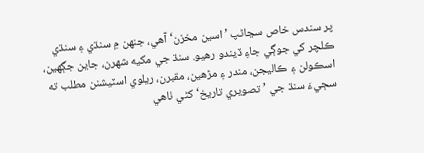پر سندس خاص سڃاڻپ ’اسين مخزن‘ آهي، جنهن ۾ سنڌي ۽ سنڌي ڪلچر کي جوڳي جاءِ ڏيندو رهيو. سنڌ جي مکيه شهرن، جاين جڳهين، اسڪولن ۽ ڪاليجن، مندر ۽ مڙهين، مقبرن، ريلوي اسٽيشنن مطلب ته سڄيءَ سنڌ جي ’تصويري تاريخ‘ کڻي ٺاهي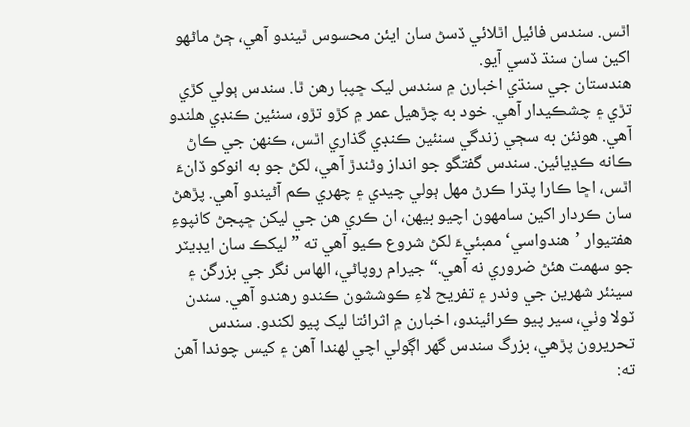اٿس. سندس فائيل اٿلائي ڏسڻ سان ايئن محسوس ٿيندو آهي، ڄڻ ماڻهو اکين سان سنڌ ڏسي آيو.
هندستان جي سنڌي اخبارن ۾ سندس ليک ڇپبا رهن ٿا. سندس ٻولي کڙي تڙي ۽ چشڪيدار آهي. خود به چڙهيل عمر ۾ کڙو تڙو، سنئين ڪنڊي هلندو آهي. هونئن به سڄي زندگي سنئين ڪنڊي گذاري اٿس، ڪنهن جي ڪاڻ ڪانه ڪڍيائين. سندس گفتگو جو انداز وڻندڙ آهي، لکڻ جو به انوکو ڏانءَ اٿس، اڇا ڪارا پڌرا ڪرڻ مهل ٻولي چيدي ۽ چهري ڪم آڻيندو آهي. پڙهڻ سان ڪردار اکين سامهون اچيو بيهن، ان ڪري هن جي ليکن ڇپجڻ کانپوءِ هفتيوار ’هندواسي‘ ممبئيءَ لکڻ شروع ڪيو آهي ته ”ليکڪ سان ايڊيٽر جو سهمت هئڻ ضروري نه آهي.“ جيرام روپاڻي، الهاس نگر جي بزرگن ۽ سينئر شهرين جي وندر ۽ تفريح لاءِ ڪوششون ڪندو رهندو آهي. سندن ٽولا وٺي، سير پيو ڪرائيندو، اخبارن ۾ اثرائتا ليک پيو لکندو. سندس تحريرون پڙهي، بزرگ سندس گهر اڳولي اچي لهندا آهن ۽ کيس چوندا آهن ته: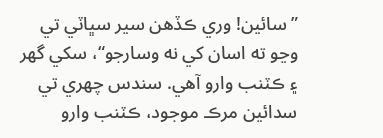”سائين! وري ڪڏهن سير سڀاٽي تي وڃو ته اسان کي نه وسارجو“، سکي گهر ۽ ڪٽنب وارو آهي. سندس چهري تي سدائين مرڪ موجود، ڪٽنب وارو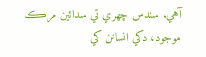آهي. سندس چهري تي سدائين مرڪ موجود، دکي انسانن کي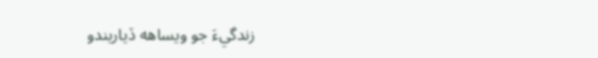زندگيءَ جو ويساهه ڏياريندو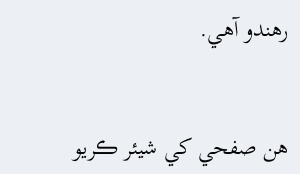رهندو آهي.


هن صفحي کي شيئر ڪريو